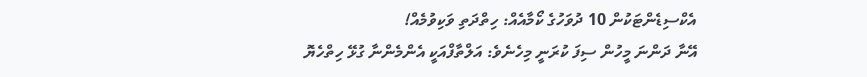އެކްސިޑެންޓަކުން 10 ދުވަހުގެ ކޯމާއެއް: ހިތްދަތި ވަކިވުމެއް!
އޭނާ ދަންނަ މީހުން ސިފަ ކުރަނީ މިހެނެވެ: އަލްތާފްއަކީ އެންމެންނާ ގުޅޭ ހިތްހެޔޮ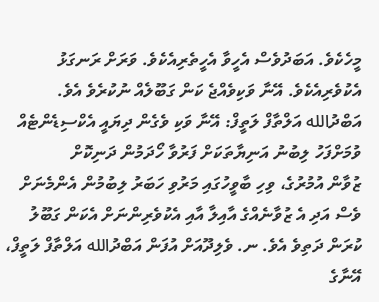މީހެކެވެ. އަބަދުވެސް އެހީވާ އެހީތެރިއެކެވެ. ވަރަށް ރަނގަޅު އެކުވެރިއެކެވެ. އޭނާ ވަކިވެއްޖެ ކަން ގަބޫލެއް ނުކުރެވެ އެވެ.
އަބްދުالله އަލްތާފް ލަތީފް: އޭނާ ވަކި ވެގެން ދިޔައީ އެކްސިޑެންޓެއް ވުމަށްފަހު ލިބުނު އަނިޔާތަކަށް ފަރުވާ ހޯދަމުން ދަނިކޮށް
ޒުވާން އުމުރުގެ، ވިހި ބާވީހުގައި މަރުވި ހަބަރު ލިބުމުން އެންމެނަށް ވެސް އަދި އެ ޒުވާނެއްގެ އާއިލާ އާއި އެކުވެރިންނަށް އެކަން ގަބޫލު ކުރަން ދަތިވެ އެވެ. ނ. ވެލިދޫއަށް އުފަން އަބްދުالله އަލްތާފް ލަތީފް، އޭނާގެ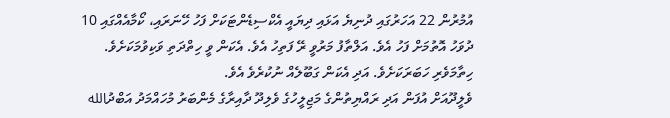އުމުރުން 22 އަހަރުގައި ދުނިޔެ އަޅައި ދިޔައީ އެކްސިޑެންޓަކަށް ފަހު ހޭނަރައި، ކޯމާއެއްގައި 10 ދުވަހު އޮތުމަށް ފަހު އެވެ. އަލްތާފު މަރުވީ ރޭ ފަތިހު އެވެ. އެކަން ވީ ހިތްދަތި ވަކިވުމަކަށެވެ. ހިތާމަވެރި ހަބަރަކަށެވެ. އަދި އެކަން ގަބޫލެއް ނުކުރެވެ އެވެ.
ވެލީދޫއަށް އުފަން އަދި ރައްޔިތުންގެ މަޖިލީހުގެ ވެލިދޫ ދާއިރާގެ މެންބަރު މުހައްމަދު އަބްދުالله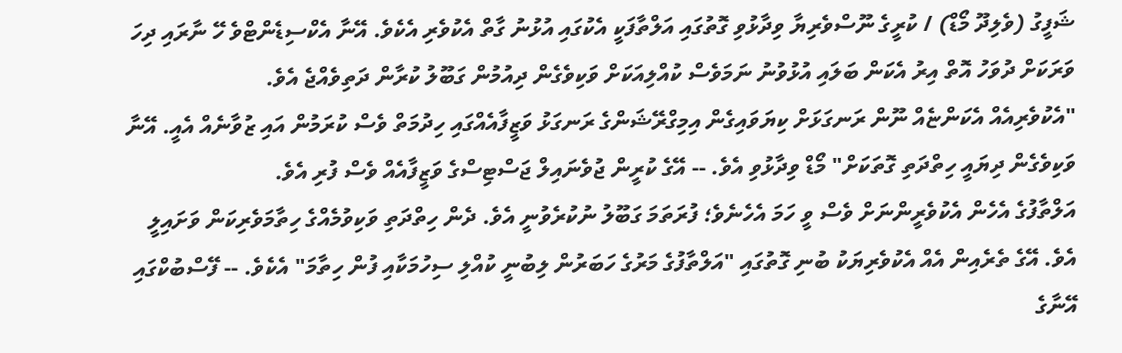ޝަފީގު (ވެލިދޫ މޯޑް) / ކުރީގެ ނޫސްވެރިޔާ ވިދާޅުވި ގޮތުގައި އަލްތާފަކީ އެކުގައި އުޅުނު ގާތް އެކުވެރި އެކެވެ. އޭނާ އެކްސިޑެންޓްވެ ހޭ ނާރައި ދިހަ ވަރަކަށް ދުވަހު އޮތް އިރު އެކަން ބަލައި އުޅުވުނު ނަމަވެސް ކުއްލިއަކަށް ވަކިވެގެން ދިއުމުން ގަބޫލު ކުރާން ދަތިވެއްޖެ އެވެ.
"އެކުވެރިއެއް އެކަންޏެއް ނޫން ރަނގަޅަށް ކިޔަވައިގެން އިމިގްރޭޝަންގެ ރަނގަޅު ވަޒީފާއެއްގައި ހިދުމަތް ވެސް ކުރަމުން އައި ޒުވާނެއް އެއީ. އޭނާ ވަކިވެގެން ދިޔައީ ހިތްދަތި ގޮތަކަށް" މޯޑް ވިދާޅުވި އެވެ. -- އޭގެ ކުރީން ޖުވެނައިލް ޖަސްޓިސްގެ ވަޒީފާއެއް ވެސް ފުރި އެވެ.
އަލްތާފުގެ އެހެން އެކުވެރީންނަށް ވެސް ވީ ހަމަ އެހެނެވެ؛ ފުރަތަމަ ގަބޫލު ނުކުރެވުނީ އެވެ. ދެން ހިތްދަތި ވަކިވުމެއްގެ ހިތާމަވެރިކަން ވަށައިލީ އެވެ. އޭގެ ތެރެއިން އެއް އެކުވެރިޔަކު ބުނި ގޮތުގައި "އަލްތާފުގެ މަރުގެ ހަބަރުން ލިބުނީ ކުއްލި ސިހުމަކާއި ފުން ހިތާމަ" އެކެވެ. -- ފޭސްބުކްގައި އޭނާގެ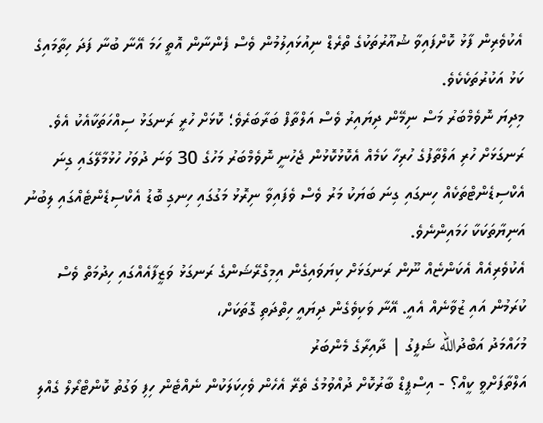އެކުވެރިން ފާޅު ކޮށްފައިވާ ޝުއޫރުތަކުގެ ތްރެޑް ނިއުޅައިލުމުން ވެސް ފެންނާން އޮތީ ހަމަ އޭނާ ބުނާ ފަދަ ހިތާމައިގެ ކަޅު އަކުރުތަކެކެވެ.
މިދިޔަ ނޮވެމްބަރު މަސް ނިމޭން ދިޔައިރު ވެސް އަލްތާފް ބަރާބަރެވެ؛ ކޮޅަށް ހުރީ ރަނގަޅު ސިއްހަތަކާއެކު އެވެ. ރަނގަޅަށް ހުރި އަލްތާފުގެ ހުރިހާ ކަމެއް އެކޮޅުކޮޅުން ޖެހުނީ ނޮވެމްބަރު މަހުގެ 30 ވަނަ ދުވަހު ހުޅުމާލޭގައި ގިނަ އެކްސިޑެންޓްތަކެއް ހިނގައި ގިނަ ބަޔަކު މަރު ވެސް ވެފައިވާ ނިރޮޅު މަގުގައި ހިނގި ބޮޑު އެކްސިޑެންޓެއްގައި ލިބުނު އަނިޔާތަކަކާ ހަމައިންނެވެ.
އެކުވެރިއެއް އެކަންޏެއް ނޫން ރަނގަޅަށް ކިޔަވައިގެން އިމިގްރޭޝަންގެ ރަނގަޅު ވަޒީފާއެއްގައި ހިދުމަތް ވެސް ކުރަމުން އައި ޒުވާނެއް އެއީ. އޭނާ ވަކިވެގެން ދިޔައީ ހިތްދަތި ގޮތަކަށް،
މުހައްމަދު އަބްދުالله ޝަފީގު | ދާއިރާގެ މެންބަރު
އަލްތާފަށްވީ ކީއް؟ - އިސްޕީޑް ބާރުކޮށް ދުއްވުމުގެ ތެރޭ އެހެން ވެހިކަލަކުން ނެއްޓެން ހިފި ވަގުތު ކޮންޓްރޯލް ގެއްލި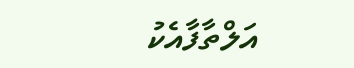އަލްތާފާއެކު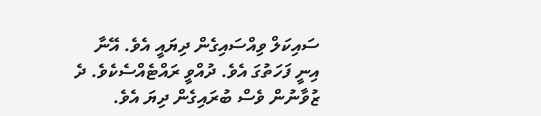ސައިކަލް ވިއްސައިގެން ދިޔައީ އެވެ. އޭނާ އިނީ ފަހަތުގަ އެވެ. ދުއްވީ ރައްޓެއްސެކެވެ. ދެ ޒުވާނުން ވެސް ބުރައިގެން ދިޔަ އެވެ.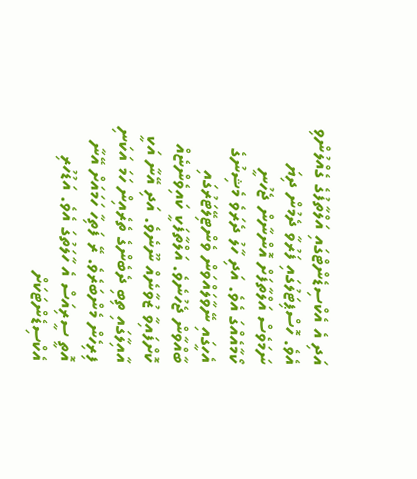އަދި އެ އެކްސިޑެންޓްގައި އަލްތާފުގެ ގެއްލުންވި އެވެ. ހޮސްޕިޓަލުގައި ފަރުވާ ދެމުން ދިޔަ ނަމަވެސް އަލްތާފަށް އޮންނާން ޖެހުނީ ކޯމާއެއްގަ އެވެ. އަދި ހާލު ދެރަވެ މެޝިނުގެ އެހީގައި ނޭވާލައްވަން ވެންޓިލޭޓަރުގައި ބާއްވާން ޖެހުނެވެ. އަލްތާފަކީ ކައިވެންޏެއް ކޮށްފައިވާ ޒުވާނެއް ނޫނެވެ. އަދި އޭނާ އަކީ އާއިލާގައި ތިބި ދެބެންގެ ތެރެއިން ހަމަ އަކަނި ފިރިހެން މެންބަރެވެ. ރޭ ފަތިހާ ހަމައަށް އޭނާ އޮތީ ސީރިއަސް އެ ހާލަތުގަ އެވެ. އަޑުހުރި އެކްސިޑެންޓަކަށް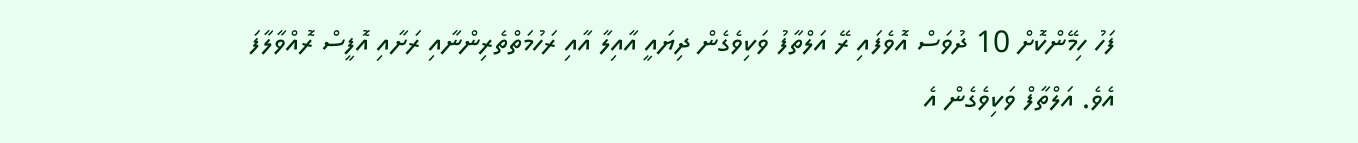ފަހު ހިމޭންކޮށް 10 ދުވަސް އޮވެފައި ރޭ އަލްތާފު ވަކިވެގެން ދިޔައީ އާއިލާ އާއި ރަހުމަތްތެރިންނާއި ރަށާއި އޮފީސް ރޮއްވާލާފަ އެވެ. އަލްތާފް ވަކިވެގެން އެ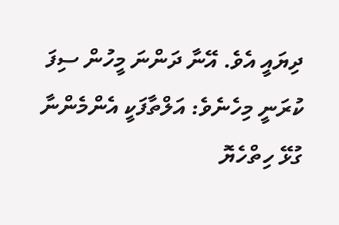ދިޔައީ އެވެ. އޭނާ ދަންނަ މީހުން ސިފަ ކުރަނީ މިހެނެވެ: އަލްތާފަކީ އެންމެންނާ ގުޅޭ ހިތްހެޔޮ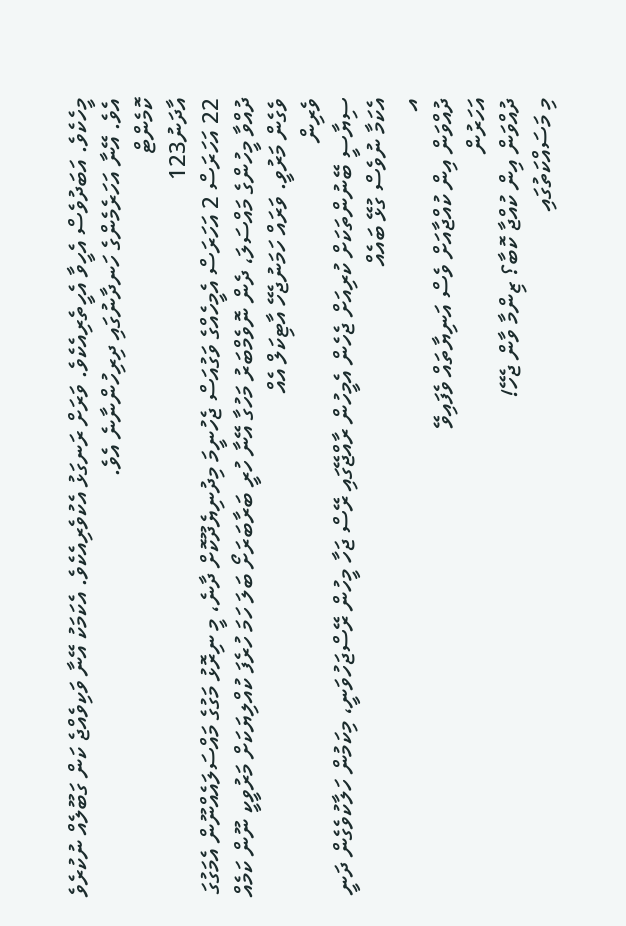މީހެކެވެ. އަބަދުވެސް އެހީވާ އެހީތެރިއެކެވެ. ވަރަށް ރަނގަޅު އެކުވެރިއެކެވެ. އެކަމަކު އޭނާ ވަކިވެއްޖެ ކަން ގަބޫލެއް ނުކުރެވެ އެވެ. އޭނާ އަހަރެމެންގެ ހަނދާނުގައި ދިރިހުންނާނެ އެވެ.
ކޮމެންޓް
އާދަނު123
22 އަހަރަސް 2 އަހަރަސް އެމީހެއްގެ ވަގުއަސް ޖެހުނީމަ މިދުނިޔެދޫކޮށް ދާނެ، މީ ނިރޮޅު މަގުގެ މައްސަލައެއްނޫން އެމަގުގަ ދުއްވާ މީހުންގެ މައްސަލަ، ދެން ނޮވެމްބަރު މަހުގާ އޭނާ ހުރީ ބަރާބަރަށޯ ބަލަ ހަމަ ހުރެފަ ކުއްލިޔަކަށް މަރުވީކީ ނޫން ކަމެއް ވެގެން މަރުވީ. ވަރައް ހަމަނުޖެހޭ އާޓިކަލް އެއް
ވެރިން
ސިޔާސީ ބޭނުންތަކަށް ކުރިއަށް ޖެހެން އެމީހުން ރާއްޖޭގައި ރޭސް ޖަހާ މީހުން ރޭސްޖަހުވަނީ، މިކަމުން ހަލާކުވެގެން ދަނީ އެކަމާ ނުވެސް ގުޅޭ ބައެއް
އ
ދުއްވަން އިން ކުއްޖާއަށް ވެސް އަނިޔާތައް ވެފައިވޭ
އަހަރުން
ދުއްވަން އިން ކުއްޖާ ކޮބާ؟ ޒިންމާ ވާން ޖެހޭ!
މި މަސައްކަތުގައި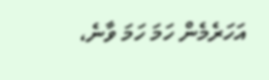އަހަރެމެން ހަމަ ހަމަ ވާނެ،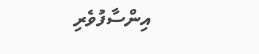އިންސާފުވެރި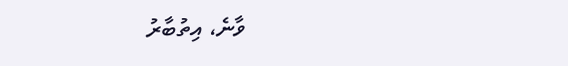ވާނެ، އިތުބާރު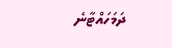ދަމަހައްޓާނެ